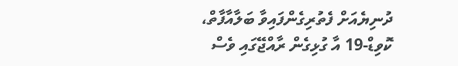ދުނިޔެއަށް ފެތުރިގެންފައިވާ ބަލާއާފާތް، ކޮވިޑް-19 އާ ގުޅިގެން ރާއްޖޭގައި ވެސް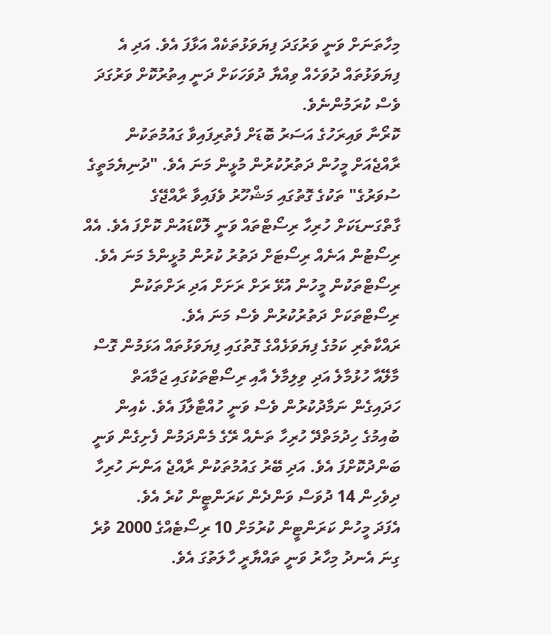މިހާތަނަށް ވަނީ ވަރުގަދަ ފިޔަވަޅުތަކެއް އަޅާފަ އެވެ. އަދި އެ ފިޔަވަޅުތައް ދުވަހެއް ވިއްޔާ ދުވަހަކަށް ދަނީ އިތުރުކޮށް ވަރުގަދަ ވެސް ކުރަމުންނެވެ.
ކޮރޯނާ ވައިރަހުގެ އަސަރު ބޮޑަށް ފެތުރިފައިވާ ގައުމުތަކުން ރާއްޖެއަށް މީހުން ދަތުރުކުރުން މުޅީން މަނަ އެވެ. "ދުނިޔެމަތީގެ ސުވަރުގެ" ތަކުގެ ގޮތުގައި މަޝްހޫރު ވެފައިވާ ރާއްޖޭގެ ގާތްގަނޑަކަށް ހުރިހާ ރިސޯޓްތައް ވަނީ ލޮކްޑައުން ކޮށްފަ އެވެ. އެއް ރިސޯޓުން އަނެއް ރިސޯޓަށް ދަތުރު ކުރުން މުޅީންމެ މަނަ އެވެ. ރިސޯޓްތަކުން މީހުން އުޅޭ ރަށް ރަށަށް އަދި ރަށްތަކުން ރިސޯޓްތަކަށް ދަތުރުކުރުން ވެސް މަނަ އެވެ.
ރައްކާތެރި ކަމުގެ ފިޔަވަޅެއްގެ ގޮތުގައި ފިޔަވަޅުތައް އަޅަމުން ގޮސް މާލޭއާ ހުޅުމާލެ އަދި ވިލިމާލެ އާއި ރިސޯޓްތަކުގައި ޖަމާއަތް ހަދައިގެން ނަމާދުކުރުން ވެސް ވަނީ ހުއްޓާލާފަ އެވެ. ކެއިން ބުއިމުގެ ހިދުމަތްދޭ ހުރިހާ ތަނެއް ރޭގެ މެންދަމުން ފެށިގެން ވަނީ ބަންދުކޮށްފަ އެވެ. އަދި ބޭރު ގައުމުތަކުން ރާއްޖެ އަންނަ ހުރިހާ ދިވެހިން 14 ދުވަސް ވަންދެން ކަރަންޓީން ކުރެ އެވެ.
އެފަދަ މީހުން ކަރަންޓީން ކުރުމަށް 10 ރިސޯޓެއްގެ 2000 ވުރެ ގިނަ އެނދު މިހާރު ވަނީ ތައްޔާރީ ހާލަތުގަ އެވެ.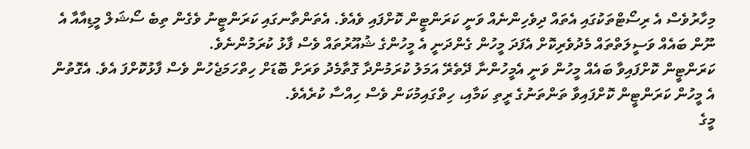މިހާރުވެސް އެ ރިސޯޓްތަކުގައި އެތައް ދިވެހިންނެއް ވަނީ ކަރަންޓީން ކޮށްފައި ވެއެވެ. އެތަންތާނގައި ކަރަންޓީނު ވެގެން ތިބެ ސޯޝަލް މީޑިއާއާ އެ ނޫން ބައެއް ވަސީލަތްތައް މެދުވެރިކޮށް އެފަދަ މީހުން ގެންދަނީ އެ މީހުންގެ ޝުއޫރުތައް ވެސް ފާޅު ކުރަމުންނެވެ.
ކަރަންޓީން ކޮށްފައިވާ ބައެއް މީހުން ވަނީ އެމީހުންނާ ދޭތެރޭ އަމަލު ކުރަމުންދާ ގޮތާމެދު ވަރަށް ބޮޑަށް ހިތްހަމަޖެހުން ވެސް ފާޅުކޮށްފަ އެވެ. އެގޮތުން އެ މީހުން ކަރަންޓީން ކޮށްފައިވާ ތަންތަނުގެ ރީތި ކަމާއި، ހިތްގައިމުކަން ވެސް ހިއްސާ ކުރެއެވެ.
މީގެ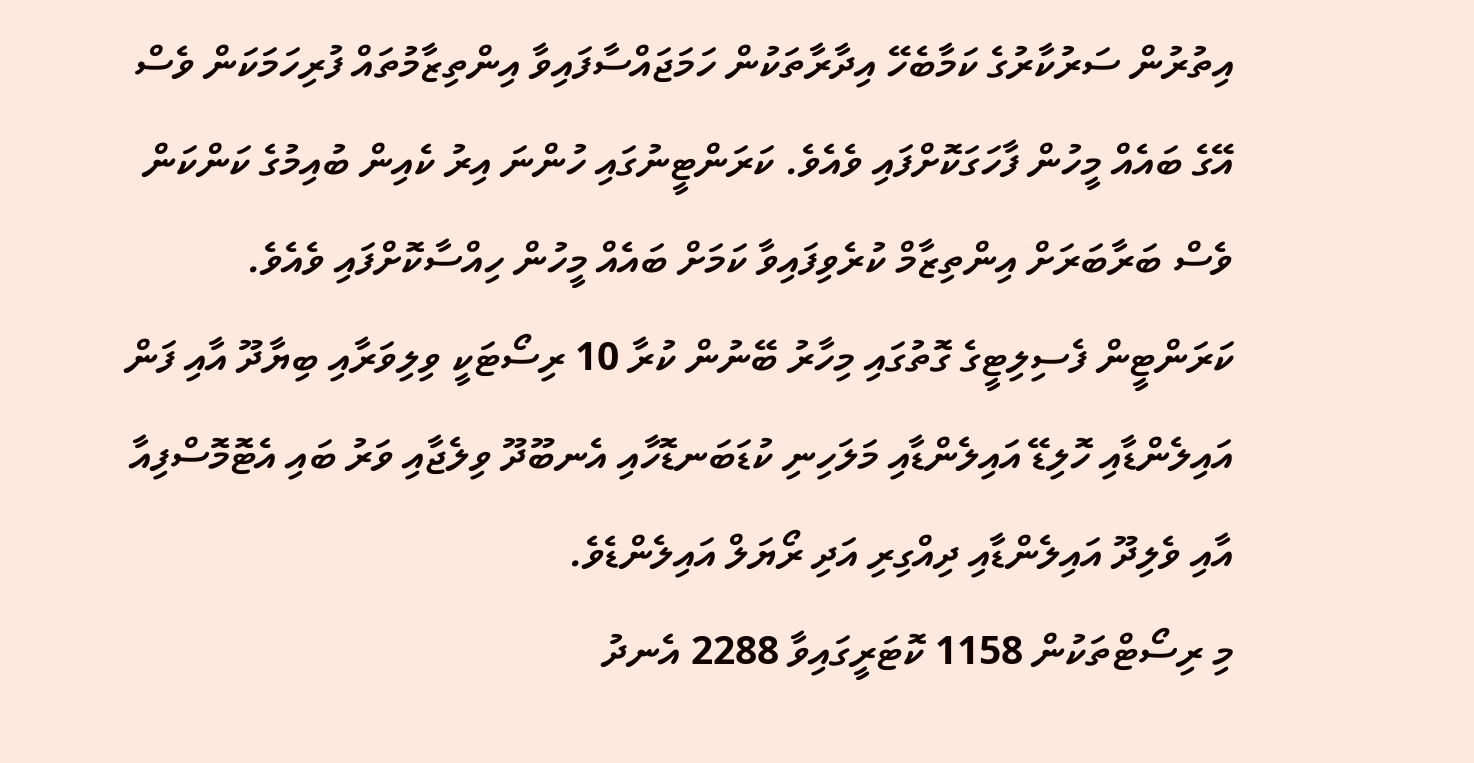އިތުރުން ސަރުކާރުގެ ކަމާބެހޭ އިދާރާތަކުން ހަމަޖައްސާފައިވާ އިންތިޒާމުތައް ފުރިހަމަކަން ވެސް އޭގެ ބައެއް މީހުން ފާހަގަކޮށްފައި ވެއެވެ. ކަރަންޓީނުގައި ހުންނަ އިރު ކެއިން ބުއިމުގެ ކަންކަން ވެސް ބަރާބަރަށް އިންތިޒާމް ކުރެވިފައިވާ ކަމަށް ބައެއް މީހުން ހިއްސާކޮށްފައި ވެއެވެ.
ކަރަންޓީން ފެސިލިޓީގެ ގޮތުގައި މިހާރު ބޭނުން ކުރާ 10 ރިސޯޓަކީ ވިލިވަރާއި ބިޔާދޫ އާއި ފަން އައިލެންޑާއި ހޮލިޑޭ އައިލެންޑާއި މަލަހިނި ކުޑަބަނޑޮހާއި އެނބޫދޫ ވިލެޖާއި ވަރު ބައި އެޓޮމޮސްފިއާ އާއި ވެލިދޫ އައިލެންޑާއި ދިއްގިރި އަދި ރޯޔަލް އައިލެންޑެވެ.
މި ރިސޯޓްތަކުން 1158 ކޮޓަރީގައިވާ 2288 އެނދު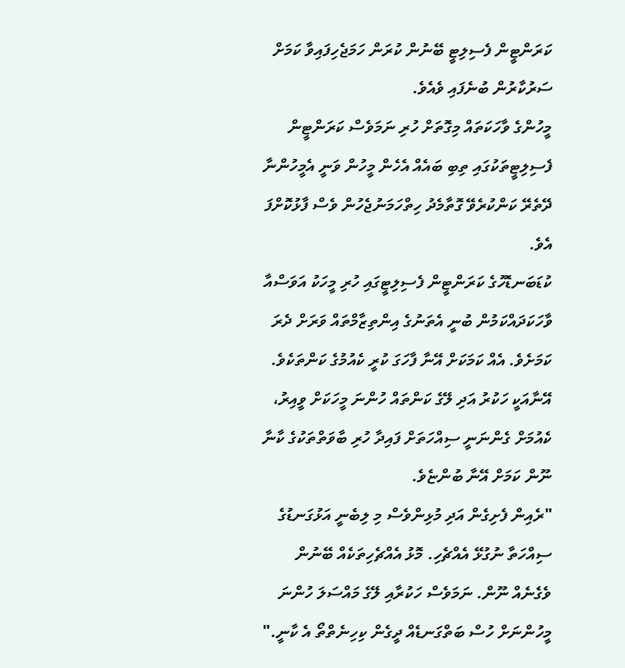ކަރަންޓީން ފެސިލިޓީ ބޭނުން ކުރަން ހަމަޖެހިފައިވާ ކަމަށް ސަރުކާރުން ބުނެފައި ވެއެވެ.
މީހުންގެ ވާހަކަތައް މިގޮތަށް ހުރި ނަމަވެސް ކަރަންޓީން ފެސިލިޓީތަކުގައި ތިބި ބައެއް އެހެން މީހުން ވަނީ އެމީހުންނާ ދޭތެރޭ ކަންކުރެވޭ ގޮތާމެދު ހިތްހަމަނުޖެހުން ވެސް ފާޅުކޮށްފަ އެވެ.
ކުޑަބަނޑޮހުގެ ކަރަންޓީން ފެސިލިޓީގައި ހުރި މީހަކު އަވަސްއާ ވާހަކަދައްކަމުން ބުނީ އެތަނުގެ އިންތިޒާމްތައް ވަރަށް ދެރަ ކަމަށެވެ. އެއް ކަމަކަށް އޭނާ ފާހަގަ ކުރީ ކެއުމުގެ ކަންތަކެވެ. އޭނާއަކީ ހަކުރު އަދި ލޭގެ ކަންތައް ހުންނަ މީހަކަށް ވީއިރު، ކެއުމަށް ގެންނަނީ ސިއްހަތަށް ފައިދާ ހުރި ބާވަތްތަކުގެ ކާނާ ނޫން ކަމަށް އޭނާ ބުންޏެވެ.
"ރެއިން ފެށިގެން އަދި މުޅިންވެސް މި ލިބެނީ އަޅުގަނޑުގެ ސިއްހަތާ ނުގުޅޭ އެއްޗެހި. މޮޅު އެއްޗެހިތަކެއް ބޭނުން ވެގެނެއް ނޫން. ނަމަވެސް ހަކުރާއި ލޭގެ މައްސަލަ ހުންނަ މީހުންނަށް ހުސް ބަތްގަނޑެއް ދީގެން ކިހިނެތްތޯ އެ ކާނީ."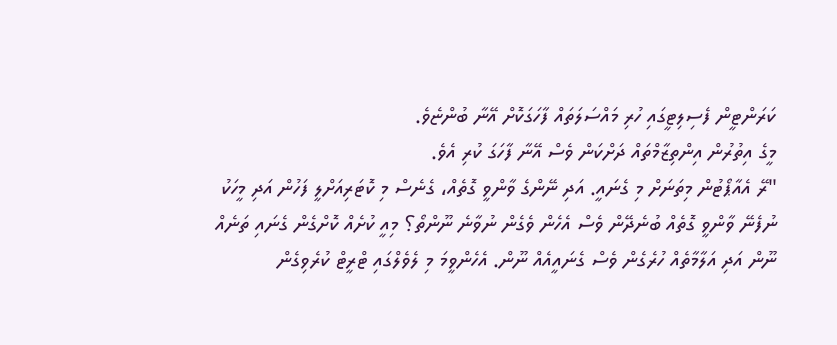ކަރަންޓީން ފެސިލިޓީގައި ހުރި މައްސަލަތައް ފާހަގަކޮށް އޭނާ ބުންޏެވެ.
މީގެ އިތުރުން އިންތިޒާމްތައް ދަށްކަން ވެސް އޭނާ ފާހަގަ ކުރި އެވެ.
"ރޭ އެއާޕޯޓުން މިތަނަށް މި ގެނައީ. އަދި ނޭންގެ ވާންވީ ގޮތެއް، ގެނެސް މި ކޮޓަރިއަށްލީ ފަހުން އަދި މީހަކު ނުފެނޭ ވާންވީ ގޮތެއް ބުނެދޭން ވެސް އެހެން ވެގެން ނުވާނެ ނޫންތޯ؟ މިއީ ކުށެއް ކޮށްގެން ގެނައި ތަނެއް ނޫން އަދި އަލާމާތެއް ހުރެގެން ވެސް ގެނައީއެއް ނޫން. އެހެންވީމަ މި ލެވެލްގައި ޓްރީޓް ކުރެވިގެން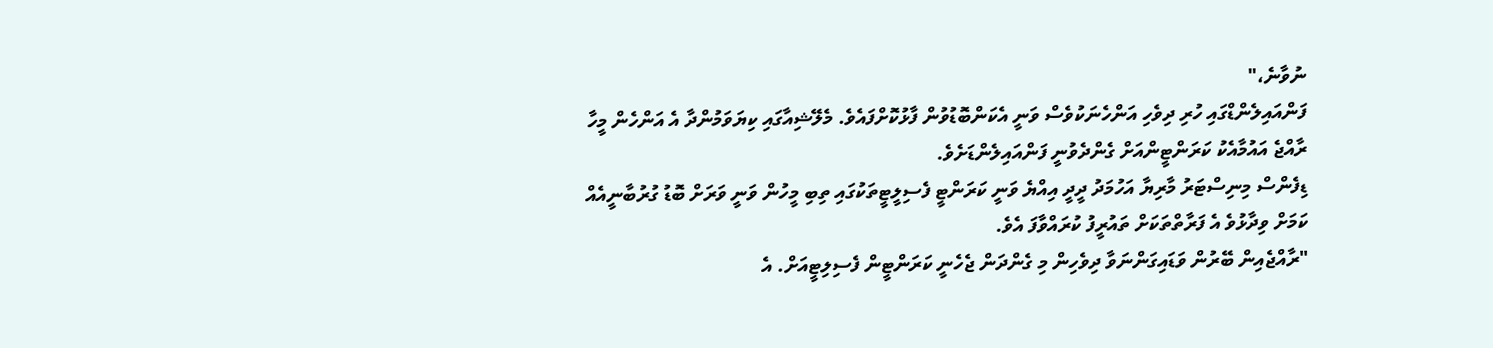ނުވާނެ،"
ފަންއައިލެންޑްގައި ހުރި ދިވެހި އަންހެނަކުވެސް ވަނީ އެކަންބޮޑުވުން ފާޅުކޮށްފައެވެ. މެލޭޝިއާގައި ކިޔަވަމުންދާ އެ އަންހެން މީހާ ރާއްޖެ އައުމާއެކު ކަރަންޓީންއަށް ގެންދެވުނީ ފަންއައިލެންޑަށެވެ.
ޑިފެންސް މިނިސްޓަރު މާރިޔާ އަހުމަދު ދީދީ އިއްޔެ ވަނީ ކަރަންޓީ ފެސިލީޓީތަކުގައި ތިބި މީހުން ވަނީ ވަރަށް ބޮޑު ގުރުބާނީއެއް ކަމަށް ވިދާޅުވެ އެ ފަރާތްތަކަށް ތައުރީފު ކުރައްވާފަ އެވެ.
"ރާއްޖެއިން ބޭރުން ވަޑައިގަންނަވާ ދިވެހިން މި ގެންދަން ޖެހެނީ ކަރަންޓީން ފެސިލިޓީއަށް. އެ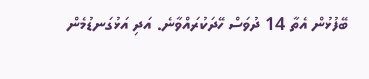ބޭފުޅުން އެތާ 14 ދުވަސް ހޭދަކުރައްވާނެ. އަދި އަޅުގަނޑުމެން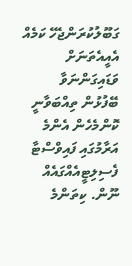ގަބޫލުކުރަންޖެހޭ ކަމެއް އެއީއެތަނަށް ވަޑައިގަންނަވާ ބޭފުޅުން ތިއްބަވާނީ ކޮންމެހެން އެންމެ އަރާމުގައި ފައިވްސްޓާ ފެސިލިޓީއެއްގައެއް ނޫން. ކިތަންމެ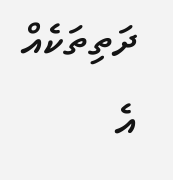ދަތިތަކެއް އެ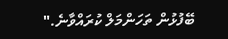ބޭފުޅުން ތަހަންމަލް ކުރައްވާނެ."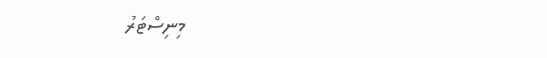މިނިސްޓަރު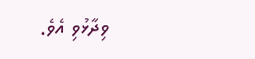ވިދާޅުވި އެވެ.